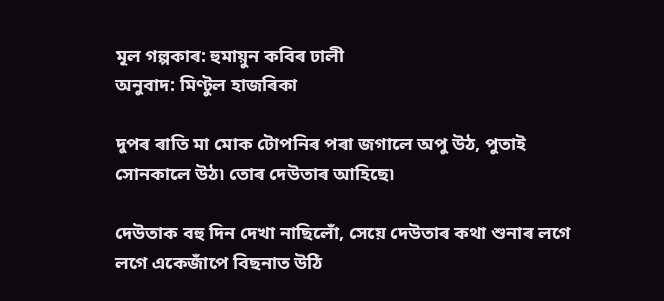মূল গল্পকাৰ: হুমায়ুন কবিৰ ঢালী
অনুবাদ: মিণ্টুল হাজৰিকা

দুপৰ ৰাতি মা মোক টোপনিৰ পৰা জগালে অপু উঠ, পুতাই সোনকালে উঠ৷ তোৰ দেউতাৰ আহিছে৷

দেউতাক বহু দিন দেখা নাছিলোঁ, সেয়ে দেউতাৰ কথা শুনাৰ লগে
লগে একেজাঁপে বিছনাত উঠি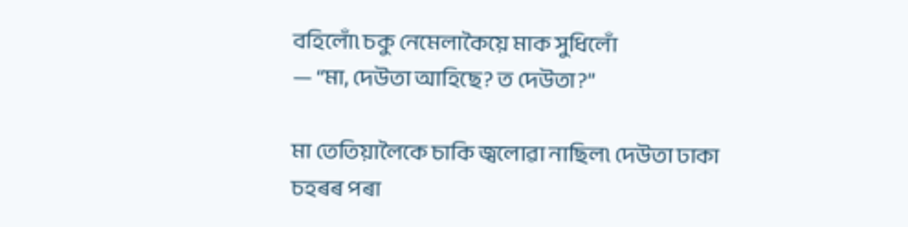বহিলোঁ৷ চকু নেমেলাকৈয়ে মাক সুধিলোঁ
— “মা, দেউতা আহিছে? ত দেউতা?”

মা তেতিয়ালৈকে চাকি জ্বলোৱা নাছিল৷ দেউতা ঢাকা
চহৰৰ পৰা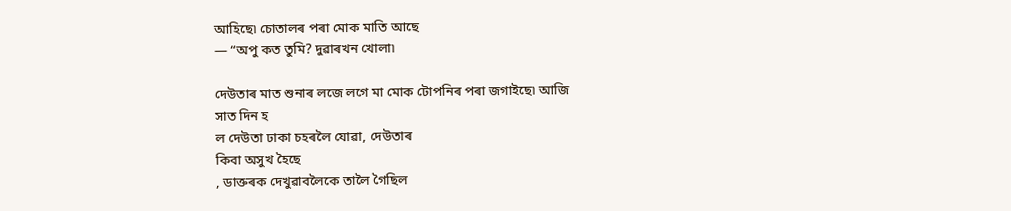আহিছে৷ চোতালৰ পৰা মোক মাতি আছে
— “অপু কত তুমি? দুৱাৰখন খোলা৷

দেউতাৰ মাত শুনাৰ লজে লগে মা মোক টোপনিৰ পৰা জগাইছে৷ আজি
সাত দিন হ
ল দেউতা ঢাকা চহৰলৈ যোৱা, দেউতাৰ
কিবা অসুখ হৈছে
, ডাক্তৰক দেখুৱাবলৈকে তালৈ গৈছিল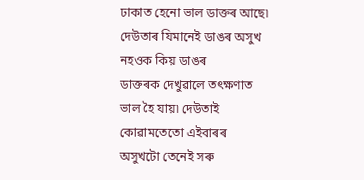ঢাকাত হেনো ভাল ডাক্তৰ আছে৷ দেউতাৰ যিমানেই ডাঙৰ অসুখ নহওক কিয় ডাঙৰ
ডাক্তৰক দেখুৱালে তৎক্ষণাত ভাল হৈ যায়৷ দেউতাই কোৱামতেতো এইবাৰৰ অসুখটো তেনেই সৰু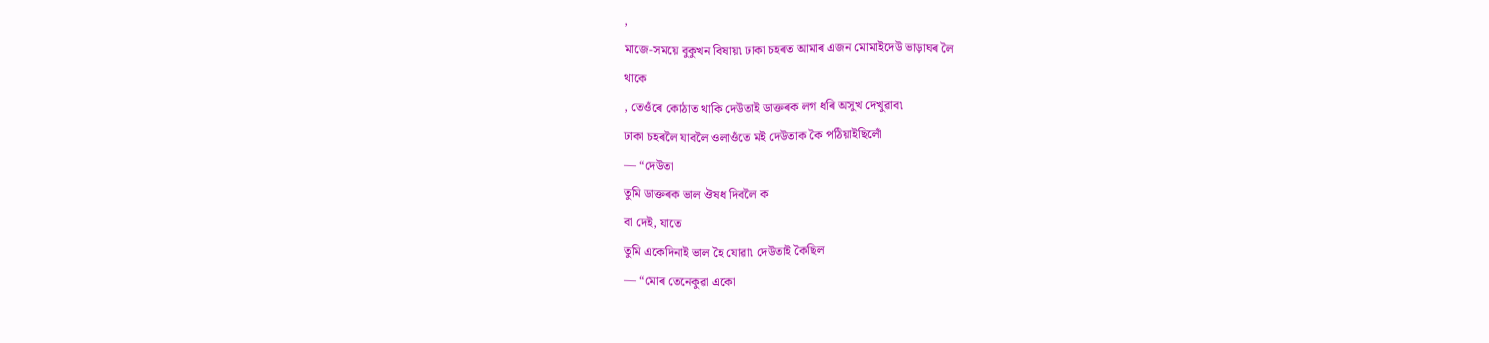,
মাজে-সময়ে বুকুখন বিষায়৷ ঢাকা চহৰত আমাৰ এজন মোমাইদেউ ভাড়াঘৰ লৈ
থাকে
, তেওঁৰে কোঠাত থাকি দেউতাই ডাক্তৰক লগ ধৰি অসুখ দেখুৱাব৷
ঢাকা চহৰলৈ যাবলৈ ওলাওঁতে মই দেউতাক কৈ পঠিয়াইছিলোঁ
— “দেউতা
তুমি ডাক্তৰক ভাল ঔষধ দিবলৈ ক
বা দেই, যাতে
তুমি একেদিনাই ভাল হৈ যোৱা৷ দেউতাই কৈছিল
— “মোৰ তেনেকুৱা একো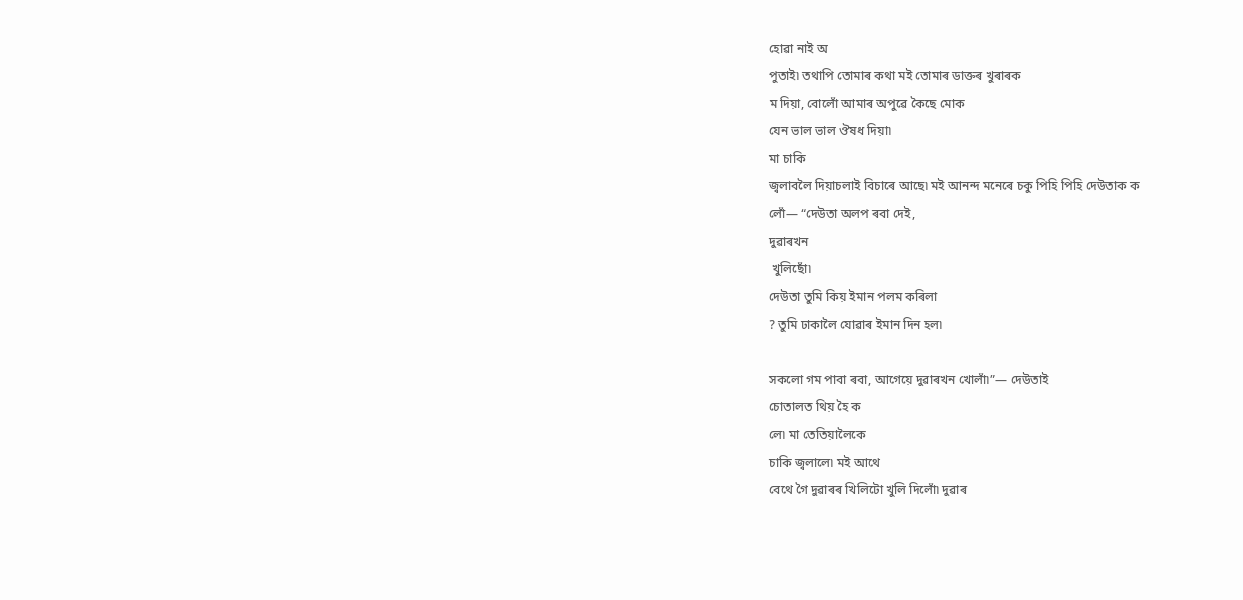হোৱা নাই অ
পুতাই৷ তথাপি তোমাৰ কথা মই তোমাৰ ডাক্তৰ খুৰাৰক
ম দিয়া, বোলোঁ আমাৰ অপুৱে কৈছে মোক
যেন ভাল ভাল ঔষধ দিয়া৷
মা চাকি
জ্বলাবলৈ দিয়াচলাই বিচাৰে আছে৷ মই আনন্দ মনেৰে চকু পিহি পিহি দেউতাক ক
লোঁ— “দেউতা অলপ ৰবা দেই,
দুৱাৰখন
 খুলিছোঁ৷
দেউতা তুমি কিয় ইমান পলম কৰিলা
? তুমি ঢাকালৈ যোৱাৰ ইমান দিন হল৷

সকলো গম পাবা ৰবা, আগেয়ে দুৱাৰখন খোলাঁ৷”— দেউতাই
চোতালত থিয় হৈ ক
লে৷ মা তেতিয়ালৈকে
চাকি জ্বলালে৷ মই আথে
বেথে গৈ দুৱাৰৰ খিলিটো খুলি দিলোঁ৷ দুৱাৰ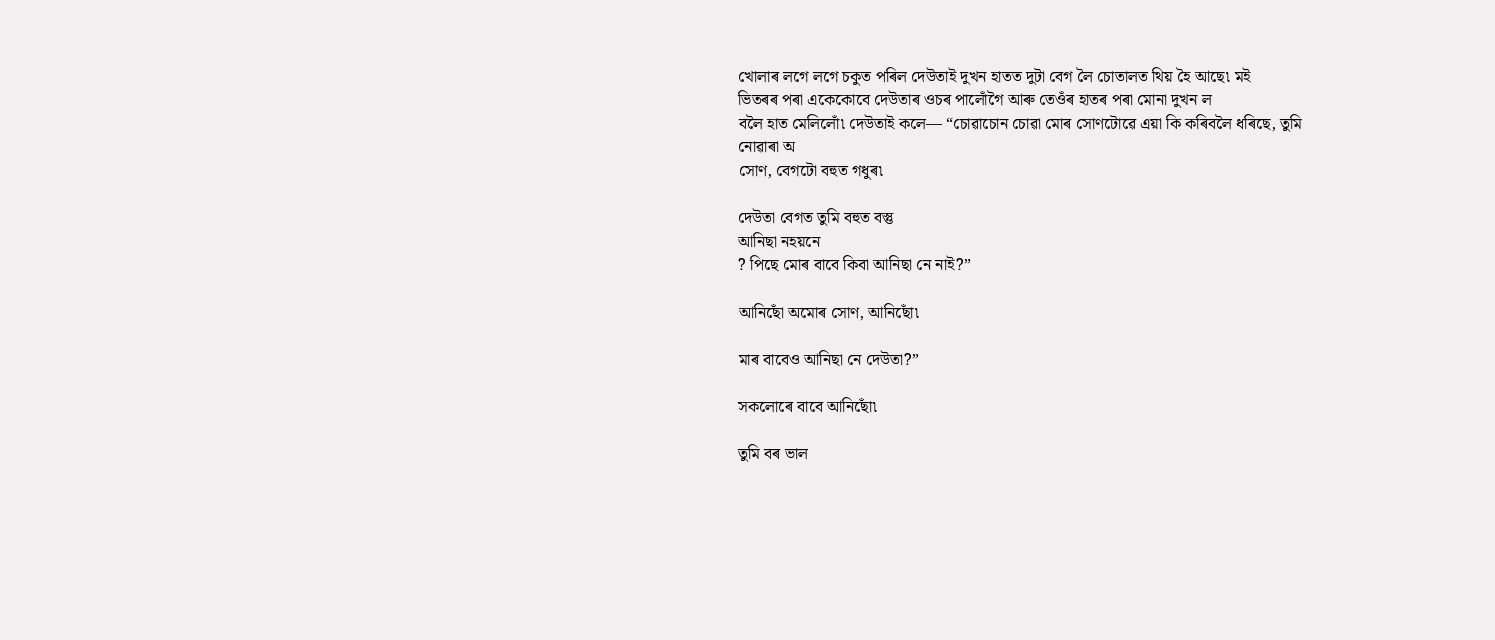খোলাৰ লগে লগে চকুত পৰিল দেউতাই দুখন হাতত দুটা বেগ লৈ চোতালত থিয় হৈ আছে৷ মই
ভিতৰৰ পৰা একেকোবে দেউতাৰ ওচৰ পালোঁগৈ আৰু তেওঁৰ হাতৰ পৰা মোনা দুখন ল
বলৈ হাত মেলিলোঁ৷ দেউতাই কলে— “চোৱাচোন চোৱা মোৰ সোণটোৱে এয়া কি কৰিবলৈ ধৰিছে, তুমি
নোৱাৰা অ
সোণ, বেগটো বহুত গধুৰ৷

দেউতা বেগত তুমি বহুত বস্তু
আনিছা নহয়নে
? পিছে মোৰ বাবে কিবা আনিছা নে নাই?”

আনিছোঁ অমোৰ সোণ, আনিছোঁ৷

মাৰ বাবেও আনিছা নে দেউতা?”

সকলোৰে বাবে আনিছোঁ৷

তুমি বৰ ভাল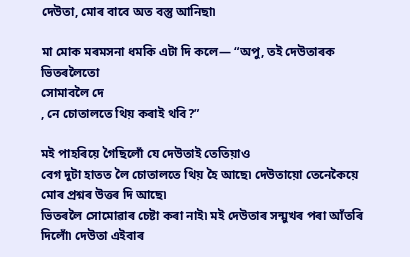দেউতা, মোৰ বাবে অত বস্তু আনিছা৷

মা মোক মৰমসনা ধমকি এটা দি কলে— “অপু, তই দেউতাৰক ভিতৰলৈতো
সোমাবলৈ দে
, নে চোতালতে থিয় কৰাই থবি?”

মই পাহৰিয়ে গৈছিলোঁ যে দেউতাই তেতিয়াও
বেগ দুটা হাতত লৈ চোতালতে থিয় হৈ আছে৷ দেউতায়ো তেনেকৈয়ে মোৰ প্ৰশ্নৰ উত্তৰ দি আছে৷
ভিতৰলৈ সোমোৱাৰ চেষ্টা কৰা নাই৷ মই দেউতাৰ সন্মুখৰ পৰা আঁতৰি দিলোঁ৷ দেউতা এইবাৰ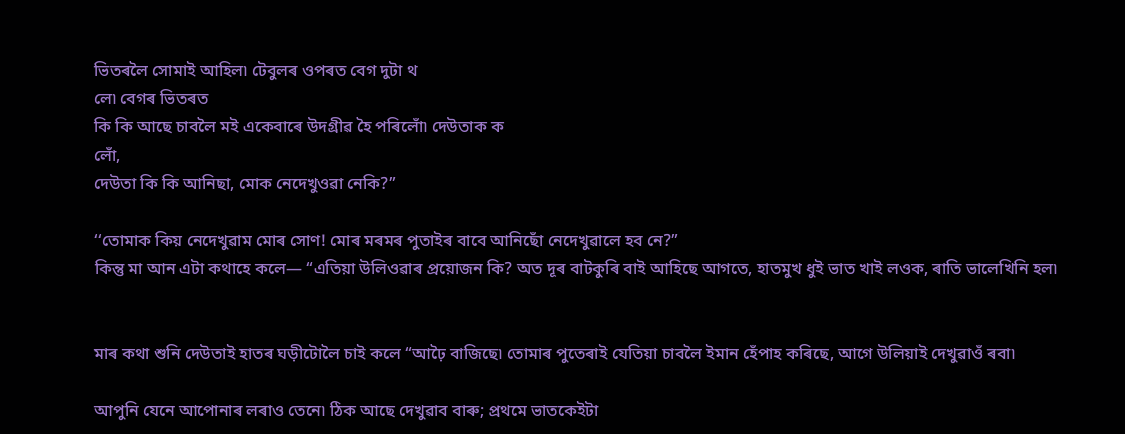ভিতৰলৈ সোমাই আহিল৷ টেবুলৰ ওপৰত বেগ দুটা থ
লে৷ বেগৰ ভিতৰত
কি কি আছে চাবলৈ মই একেবাৰে উদগ্ৰীৱ হৈ পৰিলোঁ৷ দেউতাক ক
লোঁ,
দেউতা কি কি আনিছা, মোক নেদেখুওৱা নেকি?”

‘‘তোমাক কিয় নেদেখুৱাম মোৰ সোণ! মোৰ মৰমৰ পুতাইৰ বাবে আনিছোঁ নেদেখুৱালে হব নে?”
কিন্তু মা আন এটা কথাহে কলে— “এতিয়া উলিওৱাৰ প্ৰয়োজন কি? অত দূৰ বাটকুৰি বাই আহিছে আগতে, হাতমুখ ধুই ভাত খাই লওক, ৰাতি ভালেখিনি হল৷


মাৰ কথা শুনি দেউতাই হাতৰ ঘড়ীটোলৈ চাই কলে “আঢ়ৈ‍ বাজিছে৷ তোমাৰ পুতেৰাই যেতিয়া চাবলৈ ইমান হেঁপাহ কৰিছে, আগে উলিয়াই দেখুৱাওঁ ৰবা৷

আপুনি যেনে আপোনাৰ লৰাও তেনে৷ ঠিক আছে দেখুৱাব বাৰু; প্ৰথমে ভাতকেইটা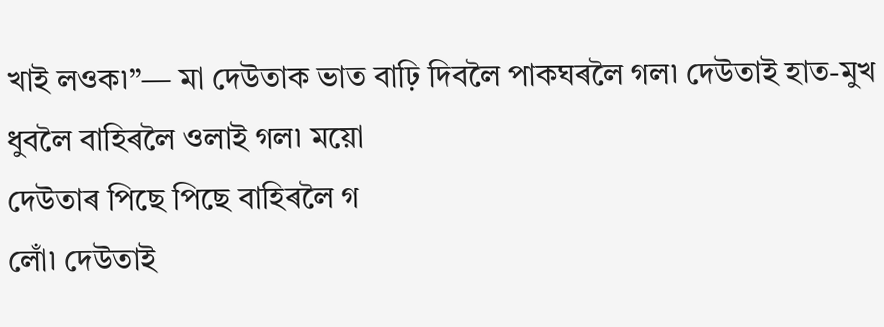খাই লওক৷”— মা দেউতাক ভাত বাঢ়ি দিবলৈ পাকঘৰলৈ গল৷ দেউতাই হাত-মুখ ধুবলৈ বাহিৰলৈ ওলাই গল৷ ময়ো
দেউতাৰ পিছে পিছে বাহিৰলৈ গ
লোঁ৷ দেউতাই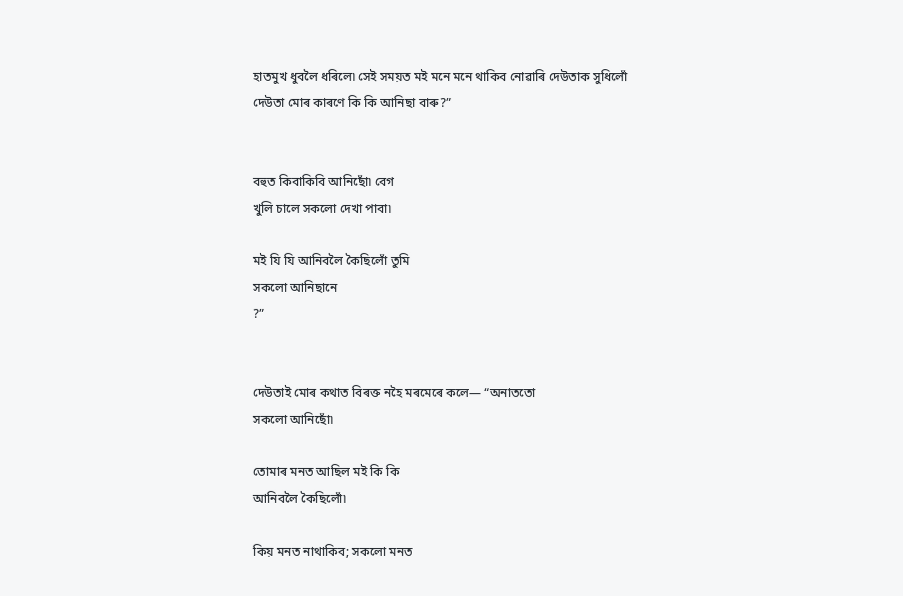হাতমুখ ধুবলৈ ধৰিলে৷ সেই সময়ত মই মনে মনে থাকিব নোৱাৰি দেউতাক সুধিলোঁ
দেউতা মোৰ কাৰণে কি কি আনিছা বাৰু?”


বহুত কিবাকিবি আনিছোঁ৷ বেগ
খুলি চালে সকলো দেখা পাবা৷

মই যি যি আনিবলৈ কৈছিলোঁ তুমি
সকলো আনিছানে
?”


দেউতাই মোৰ কথাত বিৰক্ত নহৈ মৰমেৰে কলে— “অনাততো
সকলো আনিছোঁ৷

তোমাৰ মনত আছিল মই কি কি
আনিবলৈ কৈছিলোঁ৷

কিয় মনত নাথাকিব; সকলো মনত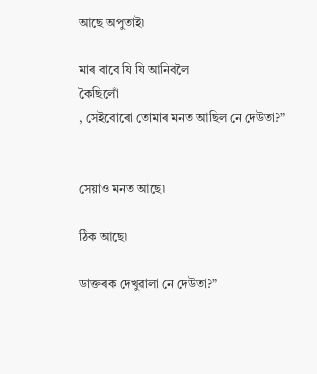আছে অপুতাই৷

মাৰ বাবে যি যি আনিবলৈ
কৈছিলোঁ
, সেইবোৰো তোমাৰ মনত আছিল নে দেউতা?”


সেয়াও মনত আছে৷

ঠিক আছে৷

ডাক্তৰক দেখুৱালা নে দেউতা?”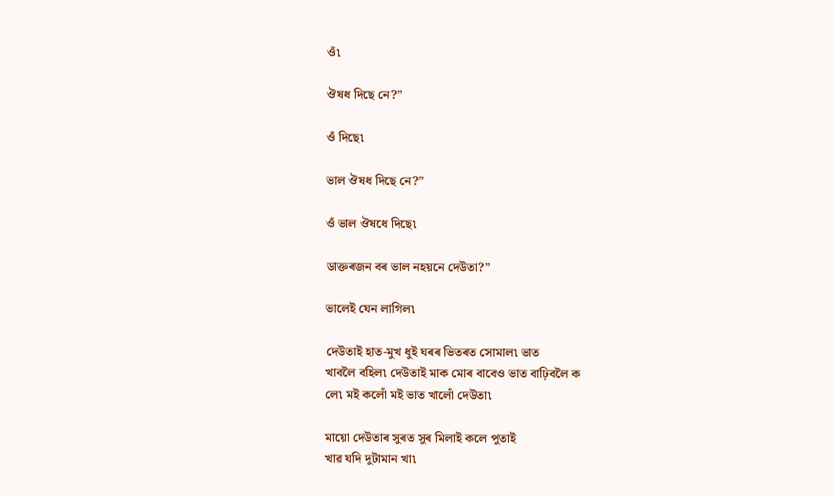ওঁ৷

ঔষধ দিছে নে?”

ওঁ দিছে৷

ভাল ঔষধ দিছে নে?”

ওঁ ভাল ঔষধে দিছে৷

ডাক্তৰজন বৰ ভাল নহয়নে দেউতা?”

ভালেই যেন লাগিল৷

দেউতাই হাত-মুখ ধুই ঘৰৰ ভিতৰত সোমাল৷ ভাত
খাবলৈ বহিল৷ দেউতাই মাক মোৰ বাবেও ভাত বাঢ়িবলৈ ক
লে৷ মই কলোঁ মই ভাত খালোঁ দেউতা৷

মায়ো দেউতাৰ সুৰত সুৰ মিলাই কলে পুতাই
খাৱ যদি দুটামান খা৷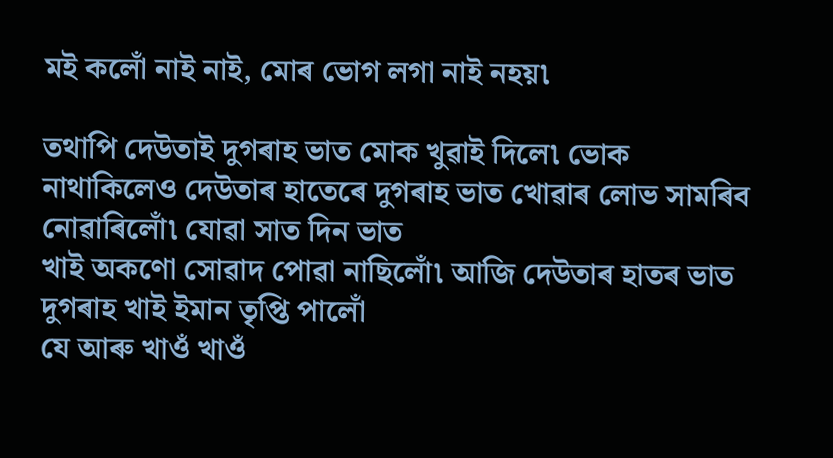মই কলোঁ নাই নাই, মোৰ ভোগ লগা নাই নহয়৷

তথাপি দেউতাই দুগৰাহ ভাত মোক খুৱাই দিলে৷ ভোক
নাথাকিলেও দেউতাৰ হাতেৰে দুগৰাহ ভাত খোৱাৰ লোভ সামৰিব নোৱাৰিলোঁ৷ যোৱা সাত দিন ভাত
খাই অকণো সোৱাদ পোৱা নাছিলোঁ৷ আজি দেউতাৰ হাতৰ ভাত দুগৰাহ খাই ইমান তৃপ্তি পালোঁ
যে আৰু খাওঁ খাওঁ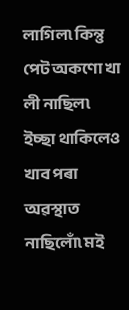লাগিল৷ কিন্তু পেট অকণো খা
লী নাছিল৷ ইচ্ছা থাকিলেও খাব পৰা অৱস্থাত
নাছিলোঁ৷ মই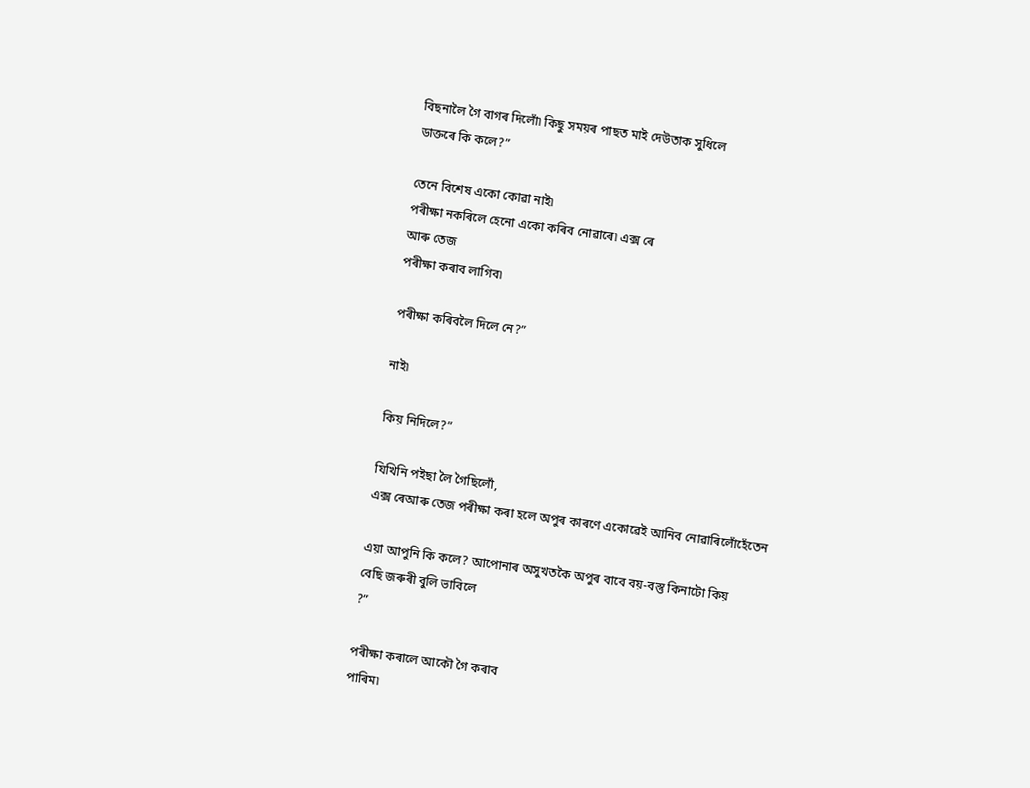বিছনালৈ গৈ বাগৰ দিলোঁ৷ কিছু সময়ৰ পাছত মাই দেউতাক সুধিলে
ডাক্তৰে কি কলে?”

তেনে বিশেষ একো কোৱা নাই৷
পৰীক্ষা নকৰিলে হেনো একো কৰিব নোৱাৰে৷ এক্স ৰে
আৰু তেজ
পৰীক্ষা কৰাব লাগিব৷

পৰীক্ষা কৰিবলৈ দিলে নে?”

নাই৷

কিয় নিদিলে?”

যিখিনি পইছা লৈ গৈছিলোঁ,
এক্স ৰেআৰু তেজ পৰীক্ষা কৰা হলে অপুৰ কাৰণে একোৱেই আনিব নোৱাৰিলোঁহেঁতেন

এয়া আপুনি কি কলে? আপোনাৰ অসুখতকৈ অপুৰ বাবে বয়-বস্তু কিনাটো কিয়
বেছি জৰুৰী বুলি ভাবিলে
?”

পৰীক্ষা কৰালে আকৌ গৈ কৰাব
পাৰিম৷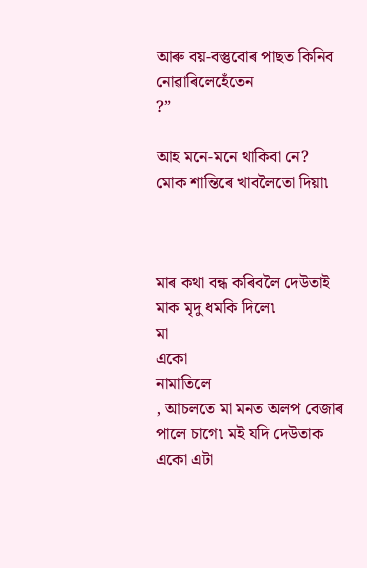আৰু বয়-বস্তুবোৰ পাছত কিনিব
নোৱাৰিলেহেঁতেন
?”

আহ মনে-মনে থাকিবা নে?
মোক শান্তিৰে খাবলৈতো দিয়া৷



মাৰ কথা বন্ধ কৰিবলৈ দেউতাই মাক মৃদু ধমকি দিলে৷
মা
একো
নামাতিলে
, আচলতে মা মনত অলপ বেজাৰ
পালে চাগে৷ মই যদি দেউতাক একো এটা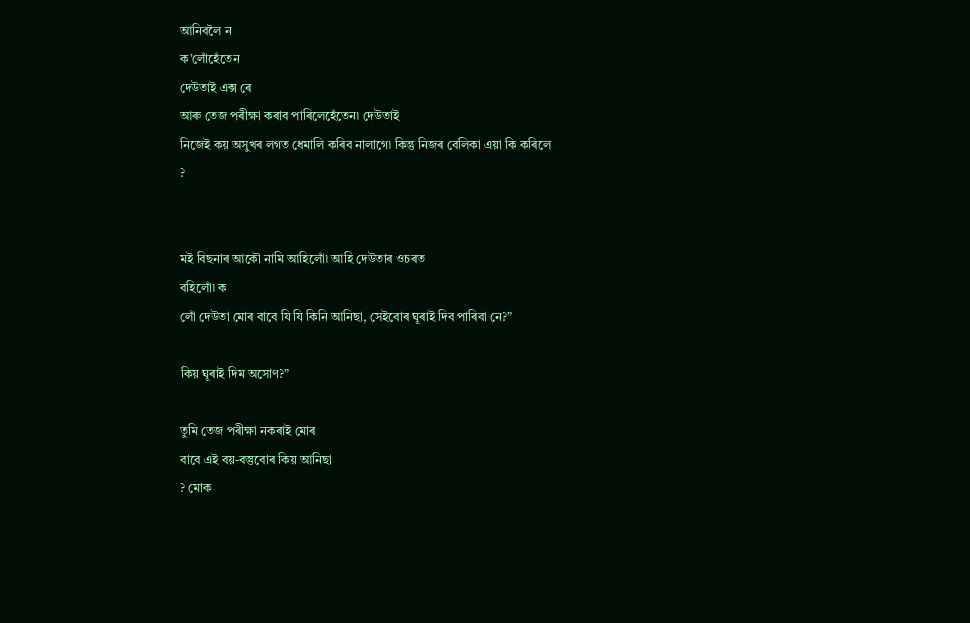আনিবলৈ ন
ক’লোঁহেঁতেন
দেউতাই এক্স ৰে
আৰু তেজ পৰীক্ষা কৰাব পাৰিলেহেঁতেন৷ দেউতাই
নিজেই কয় অসুখৰ লগত ধেমালি কৰিব নালাগে৷ কিন্তু নিজৰ বেলিকা এয়া কি কৰিলে
?


মই বিছনাৰ আকৌ নামি আহিলোঁ৷ আহি দেউতাৰ ওচৰত
বহিলোঁ৷ ক
লোঁ দেউতা মোৰ বাবে যি যি কিনি আনিছা, সেইবোৰ ঘূৰাই দিব পাৰিবা নে?”

কিয় ঘূৰাই দিম অসোণ?”

তুমি তেজ পৰীক্ষা নকৰাই মোৰ
বাবে এই বয়-বস্তুবোৰ কিয় আনিছা
? মোক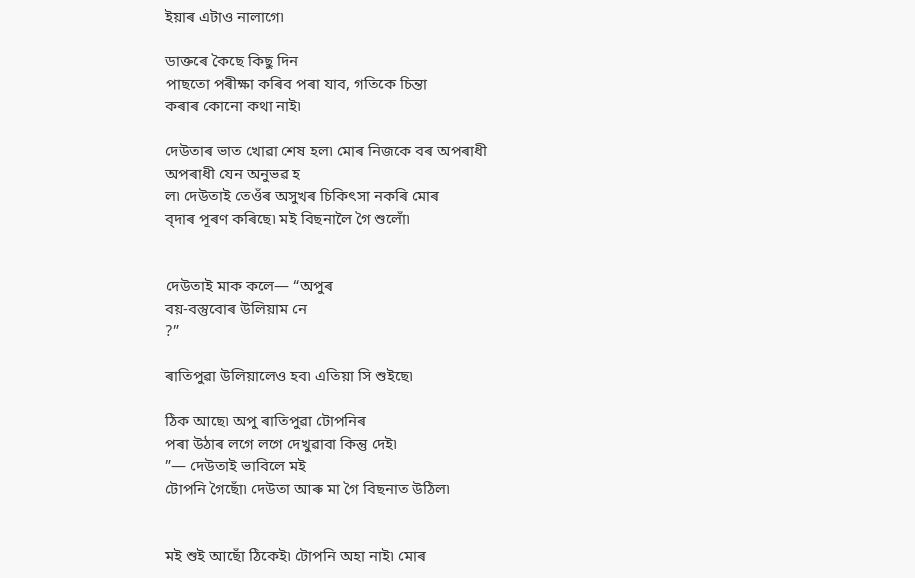ইয়াৰ এটাও নালাগে৷

ডাক্তৰে কৈছে কিছু দিন
পাছতো পৰীক্ষা কৰিব পৰা যাব, গতিকে চিন্তা
কৰাৰ কোনো কথা নাই৷

দেউতাৰ ভাত খোৱা শেষ হল৷ মোৰ নিজকে বৰ অপৰাধী
অপৰাধী যেন অনুভৱ হ
ল৷ দেউতাই তেওঁৰ অসুখৰ চিকিৎসা নকৰি মোৰ
ব্‌দাৰ পূৰণ কৰিছে৷ মই বিছনালৈ গৈ শুলোঁ৷


দেউতাই মাক কলে— “অপুৰ
বয়-বস্তুবোৰ উলিয়াম নে
?”

ৰাতিপুৱা উলিয়ালেও হব৷ এতিয়া সি শুইছে৷

ঠিক আছে৷ অপু ৰাতিপুৱা টোপনিৰ
পৰা উঠাৰ লগে লগে দেখুৱাবা কিন্তু দেই৷
”— দেউতাই ভাবিলে মই
টোপনি গৈছোঁ৷ দেউতা আৰু মা গৈ বিছনাত উঠিল৷


মই শুই আছোঁ ঠিকেই৷ টোপনি অহা নাই৷ মোৰ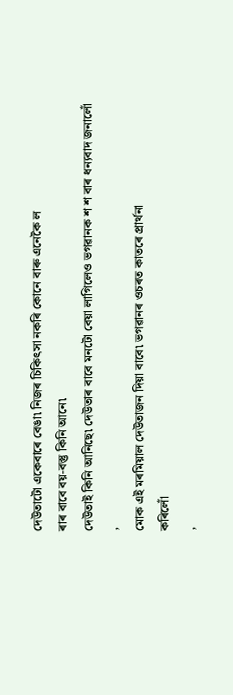দেউতাটো একেবাৰে বেঙা৷ নিজৰ চিকিৎসা নকৰি কোনে বাৰু এনেকৈ ল
ৰাৰ বাবে বয়-বস্তু কিনি আনে৷
দেউতাই কিনি আনিছে৷ দেউতাৰ বাবে মনটো বেয়া লাগিলেও ভগৱানক শ শ বাৰ ধন্যবাদ জনালোঁ
,
মোক এই মৰমিয়াল দেউতাজন দিয়া বাবে৷ ভগৱানৰ ওচৰত কাতৰে প্ৰাৰ্থনা
কৰিলোঁ
,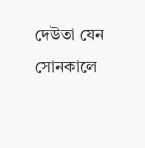দেউতা যেন সোনকালে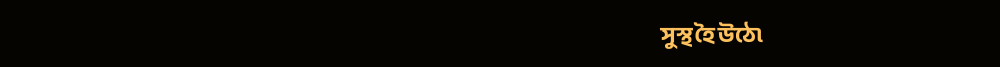সুস্থ হৈ উঠে৷